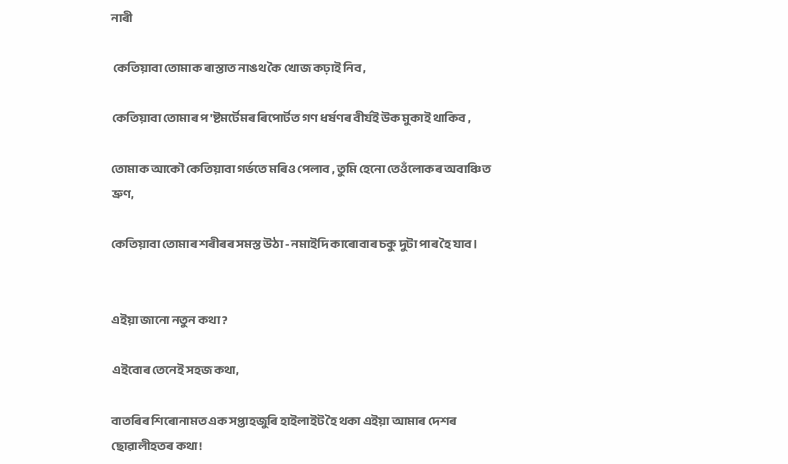নাৰী

 কেতিয়াবা তোমাক ৰাস্তাত নাঙথ কৈ খোজ কঢ়াই নিব ,

কেতিয়াবা তোমাৰ প'ষ্টমৰ্টেমৰ ৰিপোৰ্টত গণ ধৰ্ষণৰ বীৰ্যই উক মুকাই থাকিব ,

তোমাক আকৌ কেতিয়াবা গৰ্ভতে মৰিও পেলাব , তুমি হেনো তেওঁলোকৰ অবাঞ্চিত ভ্ৰুণ,

কেতিয়াবা তোমাৰ শৰীৰৰ সমস্ত উঠা - নমাইদি কাৰোবাৰ চকু দুটা পাৰ হৈ যাব ।


এইয়া জানো নতুন কথা ?

এইবোৰ তেনেই সহজ কথা,

বাতৰিৰ শিৰোনামত এক সপ্তাহজুৰি হাইলাইট হৈ থকা এইয়া আমাৰ দেশৰ ছোৱালীহতৰ কথা!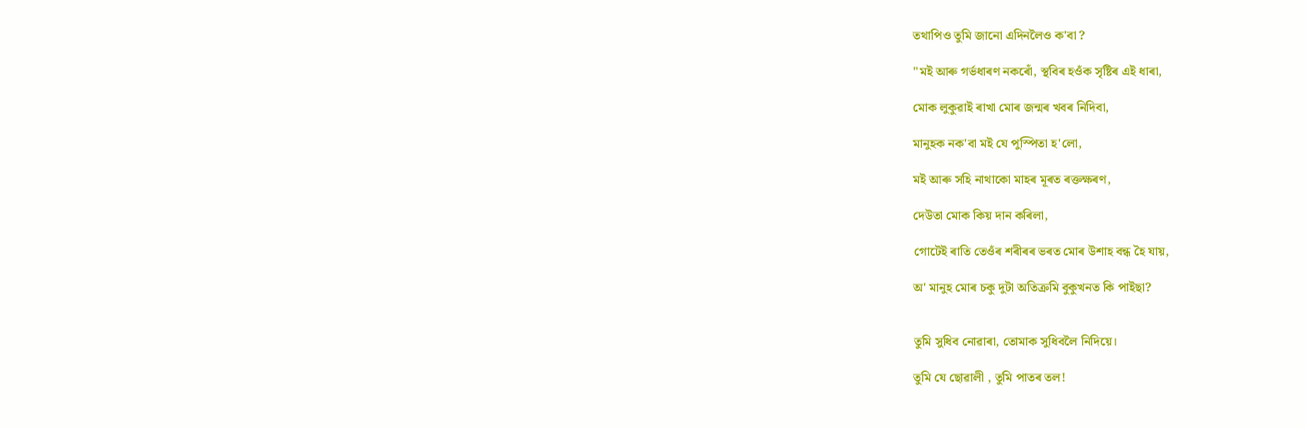তথাপিও তুমি জানো এদিনলৈও ক'বা ?

"মই আৰু গৰ্ভধাৰণ নকৰোঁ, স্থবিৰ হওঁক সৃষ্টিৰ এই ধাৰা,

মোক লুকুৱাই ৰাখা মোৰ জন্মৰ খবৰ নিদিবা,

মানুহক নক'বা মই যে পুস্পিতা হ'লো,

মই আৰু সহি নাথাকো মাহৰ মূৰত ৰক্তক্ষৰণ,

দেউতা মোক কিয় দান কৰিলা,

গোটেই ৰাতি তেওঁৰ শৰীৰৰ ভৰত মোৰ উশাহ বন্ধ হৈ যায়,

অ' মানুহ মোৰ চকু দুটা অতিক্ৰমি বুকুখনত কি পাইছা?


তুমি সুধিব নোৱাৰা, তোমাক সুধিবলৈ নিদিয়ে।

তুমি যে ছোৱালী , তুমি পাতৰ তল!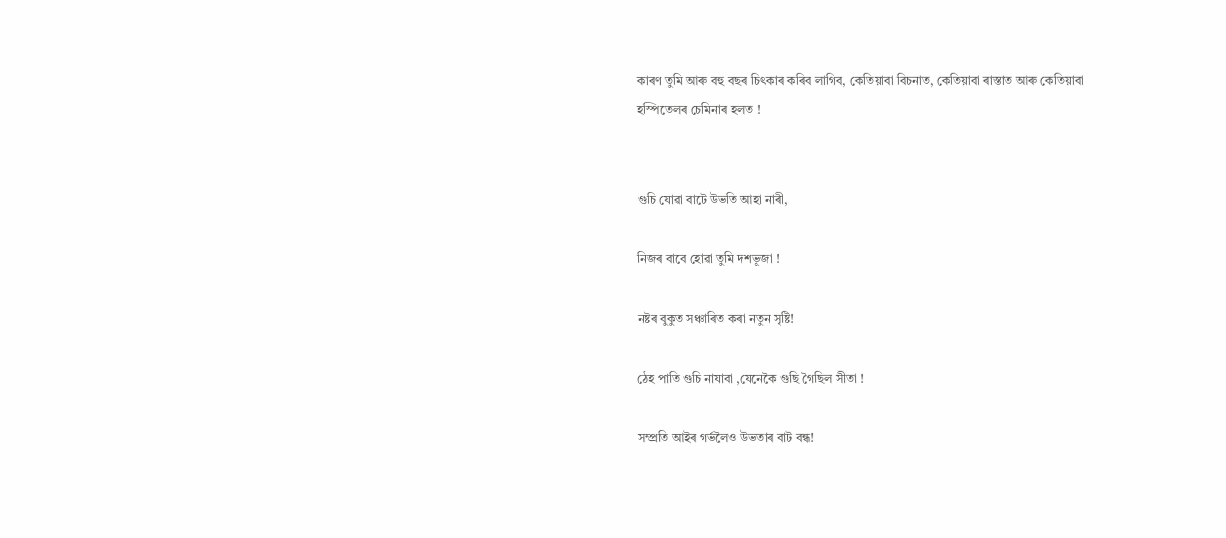কাৰণ তুমি আৰু বহু বছৰ চিৎকাৰ কৰিব লাগিব, কেতিয়াবা বিচনাত, কেতিয়াবা ৰাস্তাত আৰু কেতিয়াবা হস্পিতেলৰ চেমিনাৰ হলত !


গুচি যোৱা বাটে উভতি আহা নাৰী,

নিজৰ বাবে হোৱা তুমি দশভূজা !

নষ্টৰ বুকুত সঞ্চাৰিত কৰা নতুন সৃষ্টি!

ঠেহ পাতি গুচি নাযাবা ,যেনেকৈ গুছি গৈছিল সীতা !

সম্প্ৰতি আইৰ গৰ্ভলৈও উভতাৰ বাট বন্ধ!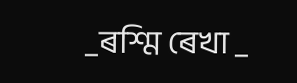_ৰশ্মি ৰেখা _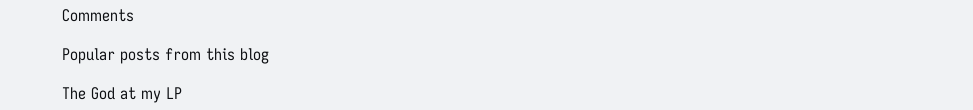Comments

Popular posts from this blog

The God at my LP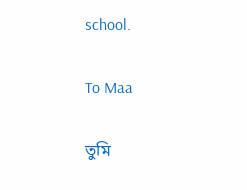school.

To Maa

তুমি